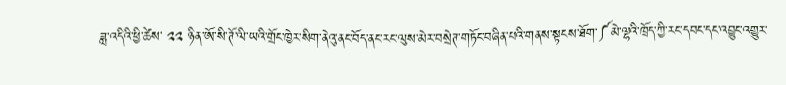ཟླ་འདིའི་ཕྱི་ཚེས་ ༢༢ ཉིན་ཨོ་སི་ཊོ་ལི་ཡའི་གྲོང་ཁྱེར་སིག་ནེའུ་ནང་བོད་ནང་རང་ལུས་མེར་བསྲེཊ་གཏོང་བཞིན་པའི་གནས་སྟངས་ཐོག་༼མེ་ལྷའི་ཁྲོད་ཀྱི་རང་དབང་དང་འབྱུང་འགྱུར་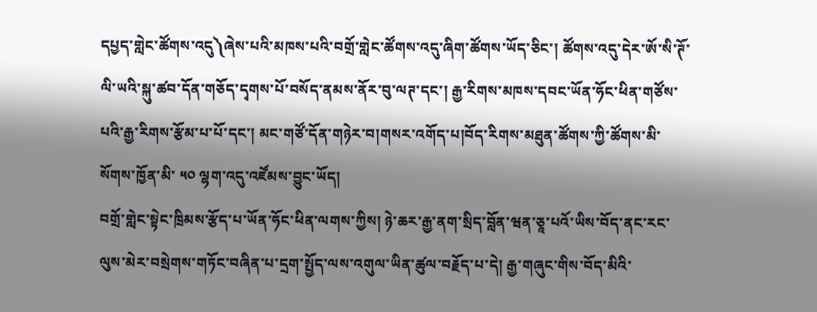དཔྱད་གླེང་ཚོགས་འདུ༽ཞེས་པའི་མཁས་པའི་བགྲོ་གླེང་ཚོགས་འདུ་ཞིག་ཚོགས་ཡོད་ཅིང་། ཚོགས་འདུ་དེར་ཨོ་སི་ཊོ་ལི་ཡའི་སྐུ་ཚབ་དོན་གཅོད་དྭགས་པོ་བསོད་ནམས་ནོར་བུ་ལཊ་དང་། རྒྱ་རིགས་མཁས་དབང་ཡོན་ཧོང་ཕིན་གཙོས་པའི་རྒྱ་རིགས་རྩོམ་པ་པོ་དང་། མང་གཙོ་དོན་གཉེར་བ།གསར་འགོད་པ།བོད་རིགས་མཐུན་ཚོགས་ཀྱི་ཚོགས་མི་སོགས་ཁྱོན་མི་ ༥༠ ལྷག་འདུ་འཛོམས་བྱུང་ཡོད།
བགྲོ་གླེང་སྟེང་ཁྲིམས་རྩོད་པ་ཡོན་ཧོང་ཕིན་ལགས་ཀྱིས། ཉེ་ཆར་རྒྱ་ནག་སྲིད་བློན་ཝན་ཅཱ་པའོ་ཡིས་བོད་ནང་རང་ལུས་མེར་བསྲེགས་གཏོང་བཞིན་པ་དྲག་སྤྱོད་ལས་འགུལ་ཡིན་ཚུལ་བརྗོད་པ་དེ། རྒྱ་གཞུང་གིས་བོད་མིའི་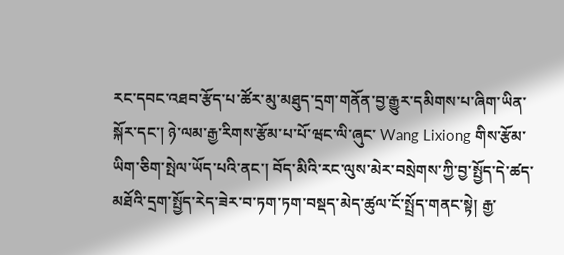རང་དབང་འཐབ་རྩོད་པ་ཚོར་མུ་མཐུད་དྲག་གནོན་བྱ་རྒྱུར་དམིགས་པ་ཞིག་ཡིན་སྐོར་དང་། ཉེ་ལམ་རྒྱ་རིགས་རྩོམ་པ་པོ་ཝང་ལི་ཞུང་ Wang Lixiong གིས་རྩོམ་ཡིག་ཅིག་སྤེལ་ཡོད་པའི་ནང་། བོད་མིའི་རང་ལུས་མེར་བསྲེགས་ཀྱི་བྱ་སྤྱོད་དེ་ཚད་མཐོའི་དྲག་སྤྱོད་རེད་ཟེར་བ་ཏག་ཏག་བསྡད་མེད་ཚུལ་ངོ་སྤྲོད་གནང་སྟེ། རྒྱ་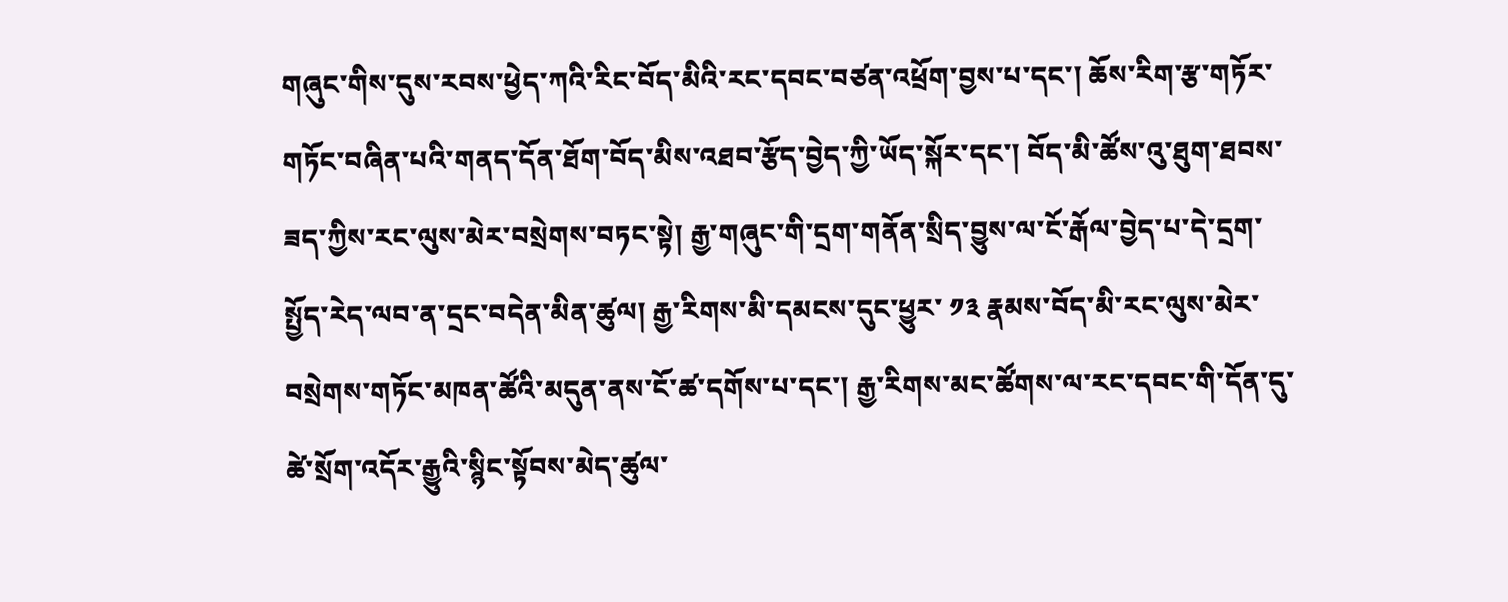གཞུང་གིས་དུས་རབས་ཕྱེད་ཀའི་རིང་བོད་མིའི་རང་དབང་བཙན་འཕྲོག་བྱས་པ་དང་། ཆོས་རིག་རྩ་གཏོར་གཏོང་བཞིན་པའི་གནད་དོན་ཐོག་བོད་མིས་འཐབ་རྩོད་བྱེད་ཀྱི་ཡོད་སྐོར་དང་། བོད་མི་ཚོས་འུ་ཐུག་ཐབས་ཟད་ཀྱིས་རང་ལུས་མེར་བསྲེགས་བཏང་སྟེ། རྒྱ་གཞུང་གི་དྲག་གནོན་སྲིད་བྱུས་ལ་ངོ་རྒོལ་བྱེད་པ་དེ་དྲག་སྤྱོད་རེད་ལབ་ན་དྲང་བདེན་མིན་ཚུལ། རྒྱ་རིགས་མི་དམངས་དུང་ཕྱུར་ ༡༣ རྣམས་བོད་མི་རང་ལུས་མེར་བསྲེགས་གཏོང་མཁན་ཚོའི་མདུན་ནས་ངོ་ཚ་དགོས་པ་དང་། རྒྱ་རིགས་མང་ཚོགས་ལ་རང་དབང་གི་དོན་དུ་ཚེ་སྲོག་འདོར་རྒྱུའི་སྙིང་སྟོབས་མེད་ཚུལ་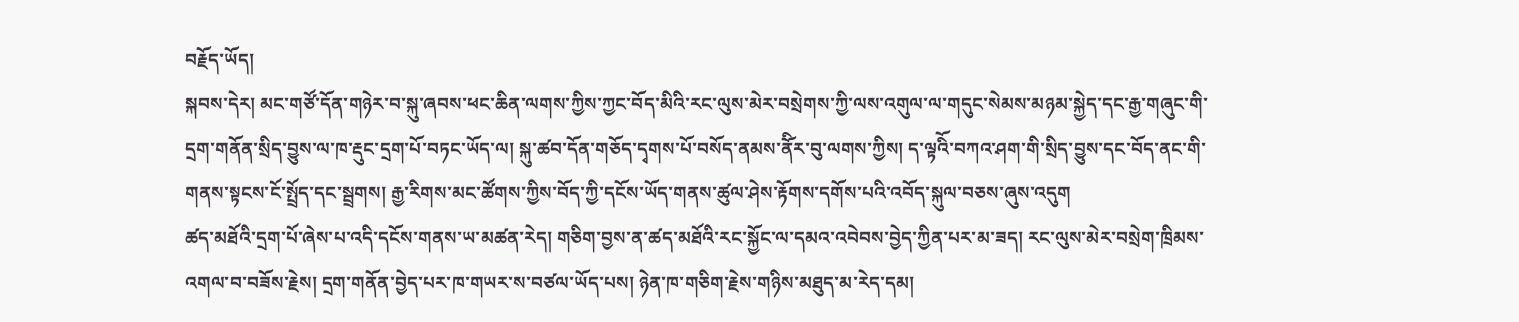བརྗོད་ཡོད།
སྐབས་དེར། མང་གཙོ་དོན་གཉེར་བ་སྐུ་ཞབས་ཕང་ཆིན་ལགས་ཀྱིས་ཀྱང་བོད་མིའི་རང་ལུས་མེར་བསྲེགས་ཀྱི་ལས་འགུལ་ལ་གདུང་སེམས་མཉམ་སྐྱེད་དང་རྒྱ་གཞུང་གི་དྲག་གནོན་སྲིད་བྱུས་ལ་ཁ་རྡུང་དྲག་པོ་བཏང་ཡོད་ལ། སྐུ་ཚབ་དོན་གཅོད་དྭགས་པོ་བསོད་ནམས་ནོིར་བུ་ལགས་ཀྱིས། ད་ལྟའིོ་བཀའ་ཤག་གི་སྲིད་བྱུས་དང་བོད་ནང་གི་གནས་སྟངས་ངོ་སྤྲོད་དང་སྦྲགས། རྒྱ་རིགས་མང་ཚོགས་ཀྱིས་བོད་ཀྱི་དངོས་ཡོད་གནས་ཚུལ་ཤེས་རྟོགས་དགོས་པའི་འབོད་སྐུལ་བཅས་ཞུས་འདུག
ཚད་མཐོའི་དྲག་པོ་ཞེས་པ་འདི་དངོས་གནས་ཡ་མཚན་རེད། གཅིག་བྱས་ན་ཚད་མཐོའི་རང་སྐྱོང་ལ་དམའ་འབེབས་བྱེད་ཀྱིན་པར་མ་ཟད། རང་ལུས་མེར་བསྲེག་ཁྲིམས་འགལ་བ་བཟོས་རྗེས། དྲག་གནོན་བྱེད་པར་ཁ་གཡར་ས་བཙལ་ཡོད་པས། ཉེན་ཁ་གཅིག་རྗེས་གཉིས་མཐུད་མ་རེད་དམ།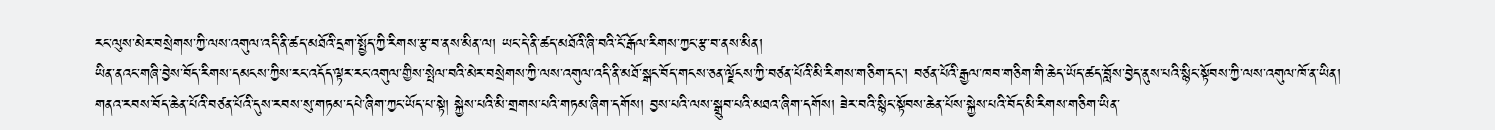རང་ལུས་མེར་བསྲེགས་ཀྱི་ལས་འགུལ་འདི་ནི་ཚད་མཐོའི་དྲག་སྤྱོད་ཀྱི་རིགས་རྩ་བ་ནས་མིན་ལ། ཡང་དེ་ནི་ཚད་མཐོའི་ཞི་བའི་ངོ་རྒོལ་རིགས་ཀྱང་རྩ་བ་ནས་མིན།
ཡིན་ནའང་གཞི་བྱེས་བོད་རིགས་དམངས་ཀྱིས་རང་འདོད་ལྟར་རང་འགུལ་གྱིས་སྤེལ་བའི་མེར་བསྲེགས་ཀྱི་ལས་འགུལ་འདི་ནི་མཐོ་སྒང་བོད་གངས་ཅན་ལྗོངས་ཀྱི་བཙན་པོའི་མི་རིགས་གཅིག་དང་། བཙན་པོའི་རྒྱལ་ཁབ་གཅིག་གི་ཆེད་ཡོད་ཚད་བློས་བྱེད་ནུས་པའི་སྙིང་སྟོབས་ཀྱི་ལས་འགུལ་ཁོ་ན་ཡིན།
གནའ་རབས་བོད་ཆེན་པོའི་བཙན་པོའི་དུས་རབས་སུ་གཏམ་དཔེ་ཞིག་ཀྱང་ཡོད་པ་སྟེ། སྐྱེས་པའི་མི་གྲགས་པའི་གཏམ་ཞིག་དགོས། བྱས་པའི་ལས་སྒྲུབ་པའི་མཐའ་ཞིག་དགོས། ཟེར་བའི་སྙིང་སྟོབས་ཆེན་པོས་སྐྱེས་པའི་བོད་མི་རིགས་གཅིག་ཡིན་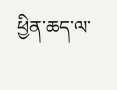ཕྱིན་ཆད་ལ་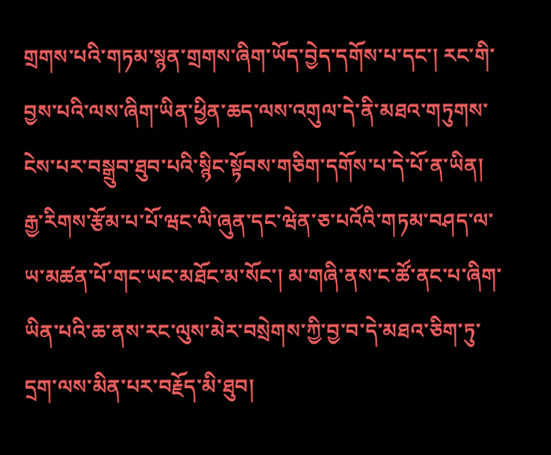གྲགས་པའི་གཏམ་སྙན་གྲགས་ཞིག་ཡོད་བྱེད་དགོས་པ་དང་། རང་གི་བྱས་པའི་ལས་ཞིག་ཡིན་ཕྱིན་ཆད་ལས་འགུལ་དེ་ནི་མཐའ་གཏུགས་ངེས་པར་བསྒྲུབ་ཐུབ་པའི་སྙིང་སྟོབས་གཅིག་དགོས་པ་དེ་པོ་ན་ཡིན།
རྒྱ་རིགས་རྩོམ་པ་པོ་ཝང་ལི་ཞུན་དང་ཝེན་ཅ་པའོའི་གཏམ་བཤད་ལ་ཡ་མཚན་པོ་གང་ཡང་མཐོང་མ་སོང་། མ་གཞི་ནས་ང་ཚོ་ནང་པ་ཞིག་ཡིན་པའི་ཆ་ནས་རང་ལུས་མེར་བསྲེགས་ཀྱི་བྱ་བ་དེ་མཐའ་ཅིག་ཏུ་དྲག་ལས་མིན་པར་བརྗོད་མི་ཐུབ།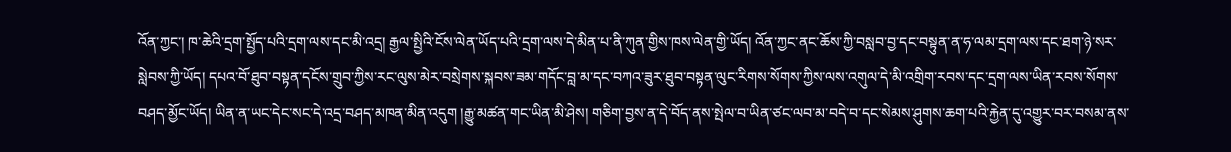འོན་ཀྱང་། ཁ་ཆེའི་དྲག་སྤྱོད་པའི་དྲག་ལས་དང་མི་འདྲ། རྒྱལ་སྤྱིའི་ངོས་ལེན་ཡོད་པའི་དྲག་ལས་དེ་མིན་པ་ནི་ཀུན་གྱིས་ཁས་ལེན་གྱི་ཡོད། འོན་ཀྱང་ནང་ཆོས་ཀྱི་བསླབ་བྱ་དང་བསྟུན་ན་ཧ་ལམ་དྲག་ལས་དང་ཐག་ཉེ་སར་སླེབས་ཀྱི་ཡོད། དཔའ་བོ་ཐུབ་བསྟན་དངོས་གྲུབ་ཀྱིས་རང་ལུས་མེར་བསྲེགས་སྐབས་ཟམ་གདོང་བླ་མ་དང་བཀའ་ཟུར་ཐུབ་བསྟན་ལུང་རིགས་སོགས་ཀྱིས་ལས་འགུལ་དེ་མི་འགྲིག་རབས་དང་དྲག་ལས་ཡིན་རབས་སོགས་བཤད་མྱོང་ཡོད། ཡིན་ན་ཡང་དེང་སང་དེ་འདྲ་བཤད་མཁན་མིན་འདུག །རྒྱུ་མཚན་གང་ཡིན་མི་ཤེས། གཅིག་བྱས་ན་དེ་བོད་ནས་སྤེལ་བ་ཡིན་ཙང་ལབ་མ་བདེ་བ་དང་སེམས་ཤུགས་ཆག་པའི་རྐྱེན་དུ་འགྱུར་བར་བསམ་ནས་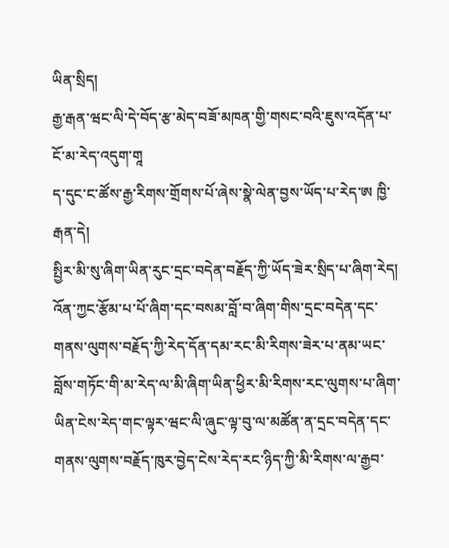ཡིན་སྲིད།
རྒྱ་རྒན་ཝང་ལི་དེ་བོད་རྩ་མེད་བཟོ་མཁན་གྱི་གསང་བའི་ཇུས་འདོན་པ་ངོ་མ་རེད་འདུག་གཱ
ད་དུང་ང་ཚོས་རྒྱ་རིགས་གྲོགས་པོ་ཞེས་སྣེ་ལེན་བྱས་ཡོད་པ་རེད་ཨ ཁྱི་རྒན་དེ།
སྤྱིར་མི་སུ་ཞིག་ཡིན་རུང་དྲང་བདེན་བརྗོད་ཀྱི་ཡོད་ཟེར་སྲིད་པ་ཞིག་རེད། འོན་ཀྱང་རྩོམ་པ་པོ་ཞིག་དང་བསམ་བློ་བ་ཞིག་གིས་དྲང་བདེན་དང་གནས་ལུགས་བརྗོད་ཀྱི་རེད་དོན་དམ་རང་མི་རིགས་ཟེར་པ་ནམ་ཡང་བློས་གཏོང་གི་མ་རེད་ལ་མི་ཞིག་ཡིན་ཕྱིར་མི་རིགས་རང་ལུགས་པ་ཞིག་ཡིན་ངེས་རེད་གང་ལྟར་ཝང་ལི་ཞུང་ལྟ་བུ་ལ་མཚོན་ན་དྲང་བདེན་དང་གནས་ལུགས་བརྗོད་ཁུར་བྱེད་ངེས་རེད་རང་ཉིད་ཀྱི་མི་རིགས་ལ་རྒྱབ་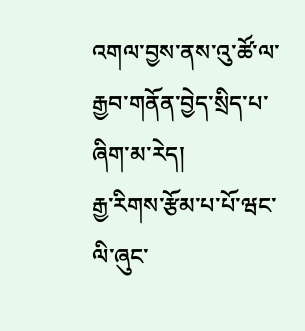འགལ་བྱས་ནས་འུ་ཚོ་ལ་རྒྱབ་གནོན་བྱེད་སྲིད་པ་ཞིག་མ་རེད།
རྒྱ་རིགས་རྩོམ་པ་པོ་ཝང་ལི་ཞུང་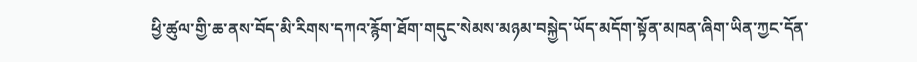ཕྱི་ཚུལ་གྱི་ཆ་ནས་བོད་མི་རིགས་དཀའ་རྙོག་ཐོག་གདུང་སེམས་མཉམ་བསྐྱེད་ཡོད་མདོག་སྟོན་མཁན་ཞིག་ཡིན་ཀྱང་དོན་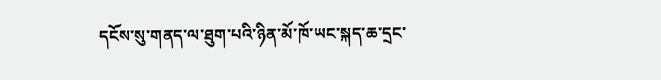དངོས་སུ་གནད་ལ་ཐུག་པའི་ཉིན་མོ་ཁོ་ཡང་སྐད་ཆ་དྲང་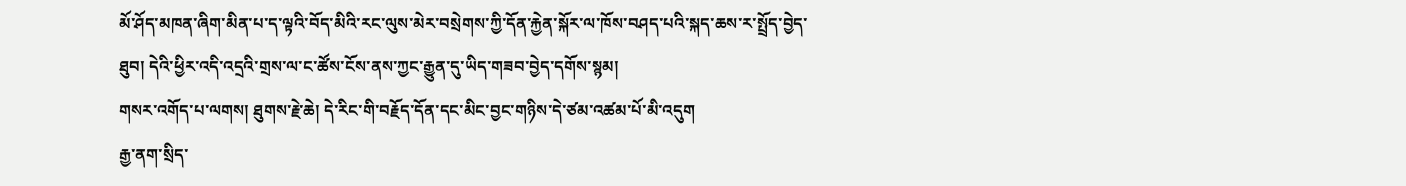མོ་ཤོད་མཁན་ཞིག་མིན་པ་ད་ལྟའི་བོད་མིའི་རང་ལུས་མེར་བསྲེགས་ཀྱི་དོན་རྐྱེན་སྐོར་ལ་ཁོས་བཤད་པའི་སྐད་ཆས་ར་སྤྲོད་བྱེད་ཐུབ། དེའི་ཕྱིར་འདི་འདྲའི་གྲས་ལ་ང་ཚོས་ངོས་ནས་ཀྱང་རྒྱུན་དུ་ཡིད་གཟབ་བྱེད་དགོས་སྙམ།
གསར་འགོད་པ་ལགས། ཐུགས་རྗེ་ཆེ། དེ་རིང་གི་བརྗོད་དོན་དང་མིང་བྱང་གཉིས་དེ་ཙམ་འཚམ་པོ་མི་འདུག
རྒྱ་ནག་སྲིད་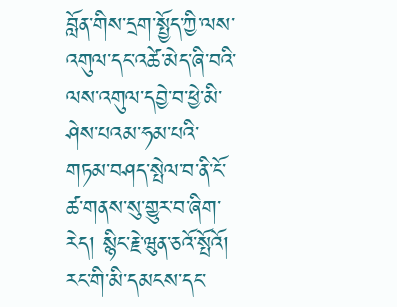བློན་གིས་དྲག་སྤྱོད་ཀྱི་ལས་འགུལ་དང་འཚེ་མེད་ཞི་བའི་ལས་འགུལ་དབྱེ་བ་ཕྱེ་མི་ཤེས་པའམ་ཧམ་པའི་གཏམ་བཤད་སྤེལ་བ་ནི་ངོ་ཚ་གནས་སུ་གྱུར་བ་ཞིག་རེད། སྙིང་རྗེ་ཝུན་ཅའོ་སྤོའོ།
རང་གི་མི་དམངས་དང་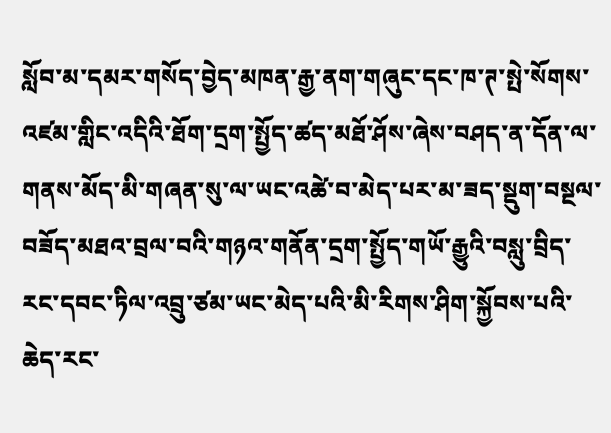སློབ་མ་དམར་གསོད་བྱེད་མཁན་རྒྱ་ནག་གཞུང་དང་ཁ་ཊ་སྤེ་སོགས་འཛམ་གླིང་འདིའི་ཐོག་དྲག་སྤྱོད་ཚད་མཐོ་ཤོས་ཞེས་བཤད་ན་དོན་ལ་གནས་མོད་མི་གཞན་སུ་ལ་ཡང་འཚེ་བ་མེད་པར་མ་ཟད་སྡུག་བསྔལ་བཟོད་མཐའ་བྲལ་བའི་གཉའ་གནོན་དྲག་སྤྱོད་གཡོ་རྒྱུའི་བསླུ་བྲིད་རང་དབང་ཏིལ་འབྲུ་ཙམ་ཡང་མེད་པའི་མི་རིགས་ཤིག་སྐྱོབས་པའི་ཆེད་རང་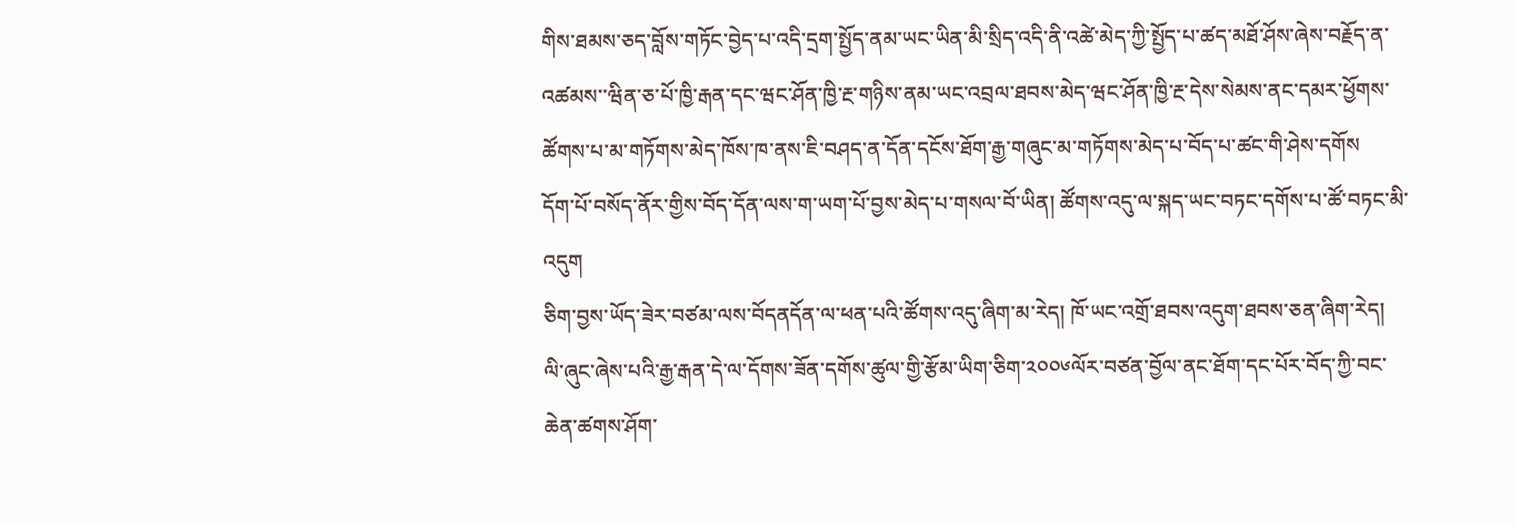གིས་ཐམས་ཅད་བློས་གཏོང་བྱེད་པ་འདི་དྲག་སྤྱོད་ནམ་ཡང་ཡིན་མི་སྲིད་འདི་ནི་འཚེ་མེད་ཀྱི་སྤྱོད་པ་ཚད་མཐོ་ཤོས་ཞེས་བརྗོད་ན་འཚམས་་ཝིན་ཅ་པོ་ཁྱི་རྒན་དང་ཝང་ཤོན་ཁྱི་རྔ་གཉིས་ནམ་ཡང་འབྲལ་ཐབས་མེད་ཝང་ཤོན་ཁྱི་རྔ་དེས་སེམས་ནང་དམར་ཕྱོགས་ཚོགས་པ་མ་གཏོགས་མེད་ཁོས་ཁ་ནས་ཇི་བཤད་ན་དོན་དངོས་ཐོག་རྒྱ་གཞུང་མ་གཏོགས་མེད་པ་བོད་པ་ཚང་གི་ཤེས་དགོས
དོག་པོ་བསོད་ནོར་གྱིས་བོད་དོན་ལས་ག་ཡག་པོ་བྱས་མེད་པ་གསལ་བོ་ཡིན། ཚོགས་འདུ་ལ་སྐད་ཡང་བཏང་དགོས་པ་ཚོ་བཏང་མི་འདུག
ཅིག་བྱས་ཡོད་ཟེར་བཙམ་ལས་བོདནདོན་ལ་ཕན་པའི་ཚོགས་འདུ་ཞིག་མ་རེད། ཁོ་ཡང་འགྲོ་ཐབས་འདུག་ཐབས་ཅན་ཞིག་རེད།
ལི་ཞུང་ཞེས་པའི་རྒྱ་རྒན་དེ་ལ་དོགས་ཟོན་དགོས་ཚུལ་གྱི་རྩོམ་ཡིག་ཅིག་༢༠༠༦ལོར་བཙན་བྱོལ་ནང་ཐོག་དང་པོར་བོད་ཀྱི་བང་ཆེན་ཚགས་ཤོག་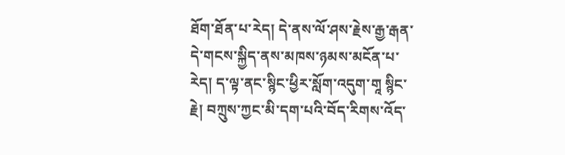ཐོག་ཐོན་པ་རེད། དེ་ནས་ལོ་ཤས་རྗེས་རྒྱ་རྒན་དེ་གངས་སྐྱིད་ནས་མཁས་ཉམས་མངོན་པ་རེད། ད་ལྟ་ནང་སྙིང་ཕྱིར་སློག་འདུག་གཱ སྙིང་རྗེ། བཀྲུས་ཀྱང་མི་དག་པའི་བོད་རིགས་འོད་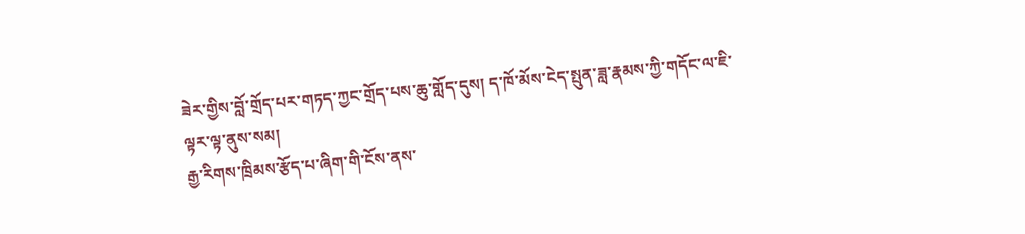ཟེར་གྱིས་བློ་གྲོད་པར་གཏད་ཀྱང་གྲོད་པས་ཆུ་གློད་དུས། ད་ཁོ་མོས་ངེད་སྤུན་ཟླ་རྣམས་ཀྱི་གདོང་ལ་ཇི་ལྟར་ལྟ་ནུས་སམ།
རྒྱ་རིགས་ཁྲིམས་རྩོད་པ་ཞིག་གི་ངོས་ནས་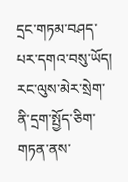དྲང་གཏམ་བཤད་པར་དགའ་བསུ་ཡོད། རང་ལུས་མེར་སྲེག་ནི་དྲག་སྤྱོད་ཅིག་གཏན་ནས་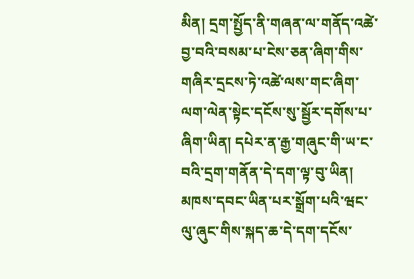མིན། དྲག་སྤྱོད་ནི་གཞན་ལ་གནོད་འཚེ་བྱ་བའི་བསམ་པ་ངེས་ཅན་ཞིག་གིས་གཞིར་དྲངས་ཏེ་འཚེ་ལས་གང་ཞིག་ལག་ལེན་སྟེང་དངོས་སུ་སྦྱོར་དགོས་པ་ཞིག་ཡིན། དཔེར་ན་རྒྱ་གཞུང་གི་ཡ་ང་བའི་དྲག་གནོན་དེ་དག་ལྟ་བུ་ཡིན། མཁས་དབང་ཡིན་པར་སྒྲོག་པའི་ཝང་ལུ་ཞུང་གིས་སྐད་ཆ་དེ་དག་དངོས་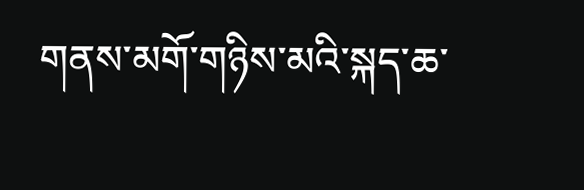གནས་མགོ་གཉིས་མའི་སྐད་ཆ་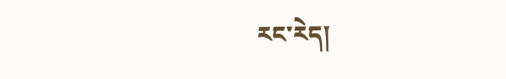རང་རེད།